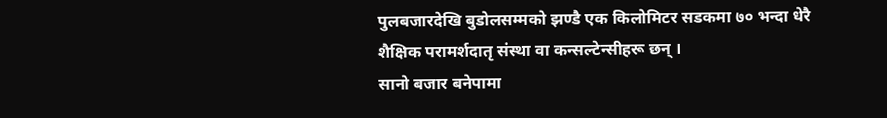पुलबजारदेखि बुडोलसम्मको झण्डै एक किलोमिटर सडकमा ७० भन्दा धेरै शैक्षिक परामर्शदातृ संस्था वा कन्सल्टेन्सीहरू छन् ।
सानो बजार बनेपामा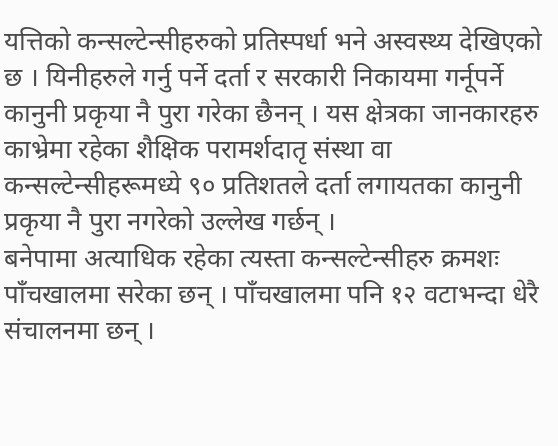यत्तिको कन्सल्टेन्सीहरुको प्रतिस्पर्धा भने अस्वस्थ्य देखिएको छ । यिनीहरुले गर्नु पर्ने दर्ता र सरकारी निकायमा गर्नूपर्ने कानुनी प्रकृया नै पुरा गरेका छैनन् । यस क्षेत्रका जानकारहरु काभ्रेमा रहेका शैक्षिक परामर्शदातृ संस्था वा कन्सल्टेन्सीहरूमध्ये ९० प्रतिशतले दर्ता लगायतका कानुनी प्रकृया नै पुरा नगरेको उल्लेख गर्छन् ।
बनेपामा अत्याधिक रहेका त्यस्ता कन्सल्टेन्सीहरु क्रमशः पाँचखालमा सरेका छन् । पाँचखालमा पनि १२ वटाभन्दा धेरै संचालनमा छन् ।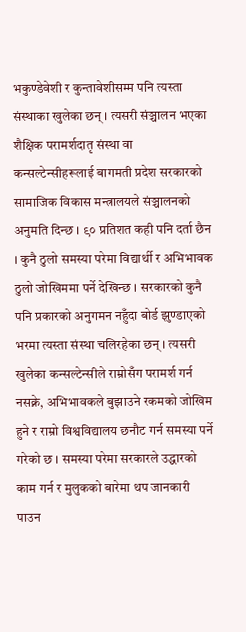भकुण्डेवेशी र कुन्तावेशीसम्म पनि त्यस्ता संस्थाका खुलेका छन् । त्यसरी संञ्चालन भएका शैक्षिक परामर्शदातृ संस्था वा कन्सल्टेन्सीहरूलाई बागमती प्रदेश सरकारको सामाजिक विकास मन्त्रालयले संञ्चालनको अनुमति दिन्छ । ९० प्रतिशत कही पनि दर्ता छैन । कुनै ठुलो समस्या परेमा विद्यार्थी र अभिभावक ठुलो जोखिममा पर्ने देखिन्छ । सरकारको कुनै पनि प्रकारको अनुगमन नहुँदा बोर्ड झुण्डाएको भरमा त्यस्ता संस्था चलिरहेका छन् । त्यसरी खुलेका कन्सल्टेन्सीले राम्रोसँग परामर्श गर्न नसक्ने, अभिभावकले बुझाउने रकमको जोखिम हुने र राम्रो विश्वविद्यालय छनौट गर्न समस्या पर्ने गरेको छ । समस्या परेमा सरकारले उद्धारको काम गर्न र मुलुकको बारेमा थप जानकारी पाउन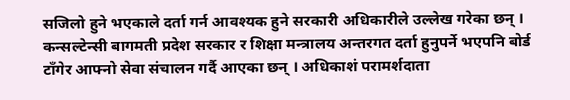सजिलो हुने भएकाले दर्ता गर्न आवश्यक हुने सरकारी अधिकारीले उल्लेख गरेका छन् ।
कन्सल्टेन्सी बागमती प्रदेश सरकार र शिक्षा मन्त्रालय अन्तरगत दर्ता हुनुपर्ने भएपनि बोर्ड टाँगेर आफ्नो सेवा संचालन गर्दै आएका छन् । अधिकाशं परामर्शदाता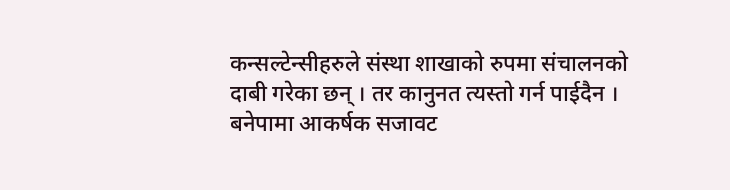कन्सल्टेन्सीहरुले संस्था शाखाको रुपमा संचालनको दाबी गरेका छन् । तर कानुनत त्यस्तो गर्न पाईदैन ।
बनेपामा आकर्षक सजावट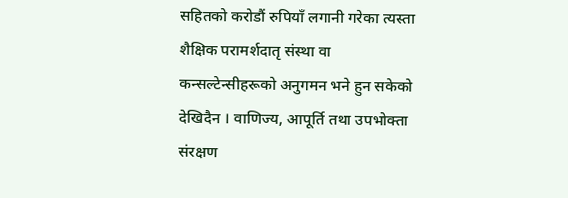सहितको करोडौं रुपियाँ लगानी गरेका त्यस्ता शैक्षिक परामर्शदातृ संस्था वा कन्सल्टेन्सीहरूको अनुगमन भने हुन सकेको देखिदैन । वाणिज्य, आपूर्ति तथा उपभोक्ता संरक्षण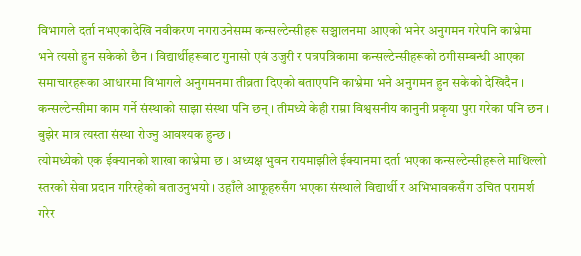विभागले दर्ता नभएकादेखि नवीकरण नगराउनेसम्म कन्सल्टेन्सीहरू सञ्चालनमा आएको भनेर अनुगमन गरेपनि काभ्रेमा भने त्यसो हुन सकेको छैन । विद्यार्थीहरूबाट गुनासो एवं उजुरी र पत्रपत्रिकामा कन्सल्टेन्सीहरूको ठगीसम्बन्धी आएका समाचारहरूका आधारमा विभागले अनुगमनमा तीव्रता दिएको बताएपनि काभ्रेमा भने अनुगमन हुन सकेको देखिदैन । कन्सल्टेन्सीमा काम गर्ने संस्थाको साझा संस्था पनि छन् । तीमध्ये केही राम्रा विश्वसनीय कानुनी प्रकृया पुरा गरेका पनि छन । बुझेर मात्र त्यस्ता संस्था रोज्नु आवश्यक हुन्छ ।
त्योमध्येको एक ईक्यानको शाखा काभ्रेमा छ । अध्यक्ष भुवन रायमाझीले ईक्यानमा दर्ता भएका कन्सल्टेन्सीहरूले माथिल्लो स्तरको सेवा प्रदान गरिरहेको बताउनुभयो । उहाँले आफूहरुसँग भएका संस्थाले विद्यार्थी र अभिभावकसँग उचित परामर्श गरेर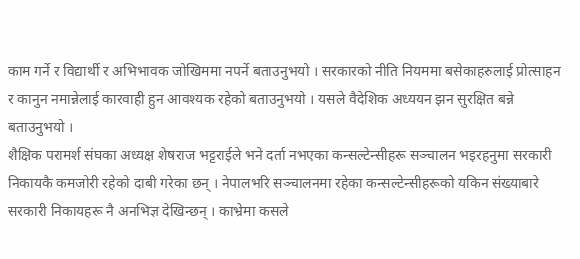काम गर्ने र विद्यार्थी र अभिभावक जोखिममा नपर्ने बताउनुभयो । सरकारको नीति नियममा बसेकाहरुलाई प्रोत्साहन र कानुन नमान्नेलाई कारवाही हुन आवश्यक रहेको बताउनुभयो । यसले वैदेशिक अध्ययन झन सुरक्षित बन्ने बताउनुभयो ।
शैक्षिक परामर्श संघका अध्यक्ष शेषराज भट्टराईले भने दर्ता नभएका कन्सल्टेन्सीहरू सञ्चालन भइरहनुमा सरकारी निकायकै कमजोरी रहेको दाबी गरेका छन् । नेपालभरि सञ्चालनमा रहेका कन्सल्टेन्सीहरूको यकिन संख्याबारे सरकारी निकायहरू नै अनभिज्ञ देखिन्छन् । काभ्रेमा कसले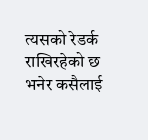त्यसको रेडर्क राखिरहेको छ भनेर कसैलाई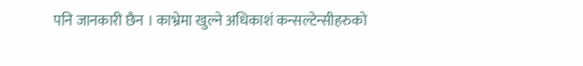पनि जानकारी छैन । काभ्रेमा खुल्ने अधिकाशं कन्सल्टेन्सीहरुको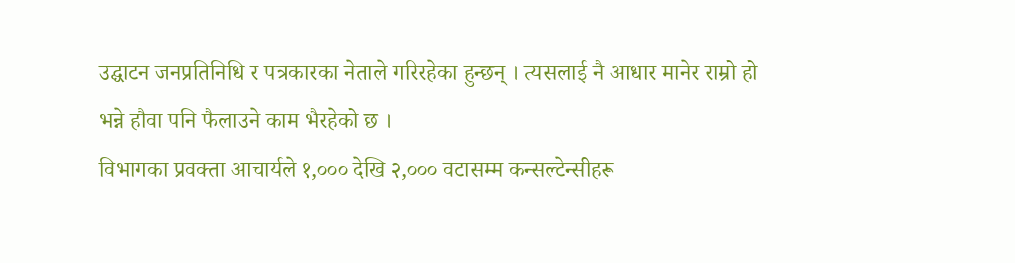उद्घाटन जनप्रतिनिधि र पत्रकारका नेताले गरिरहेका हुन्छन् । त्यसलाई नै आधार मानेर राम्रो हो भन्ने हौवा पनि फैलाउने काम भैरहेको छ ।
विभागका प्रवक्ता आचार्यले १,००० देखि २,००० वटासम्म कन्सल्टेन्सीहरू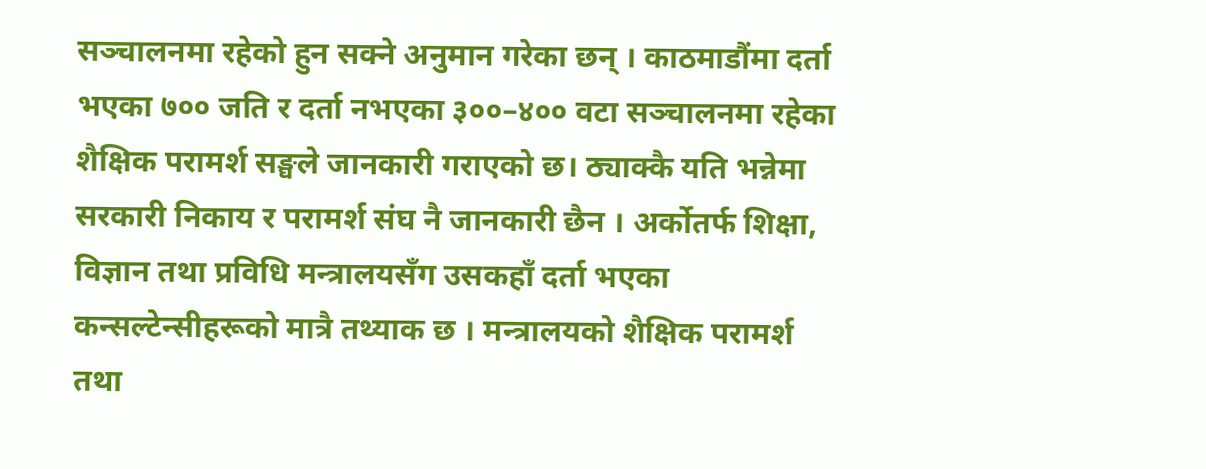सञ्चालनमा रहेको हुन सक्ने अनुमान गरेका छन् । काठमाडौंमा दर्ता भएका ७०० जति र दर्ता नभएका ३००–४०० वटा सञ्चालनमा रहेका शैक्षिक परामर्श सङ्घले जानकारी गराएको छ। ठ्याक्कै यति भन्नेमा सरकारी निकाय र परामर्श संघ नै जानकारी छैन । अर्कोतर्फ शिक्षा, विज्ञान तथा प्रविधि मन्त्रालयसँग उसकहाँ दर्ता भएका कन्सल्टेन्सीहरूको मात्रै तथ्याक छ । मन्त्रालयको शैक्षिक परामर्श तथा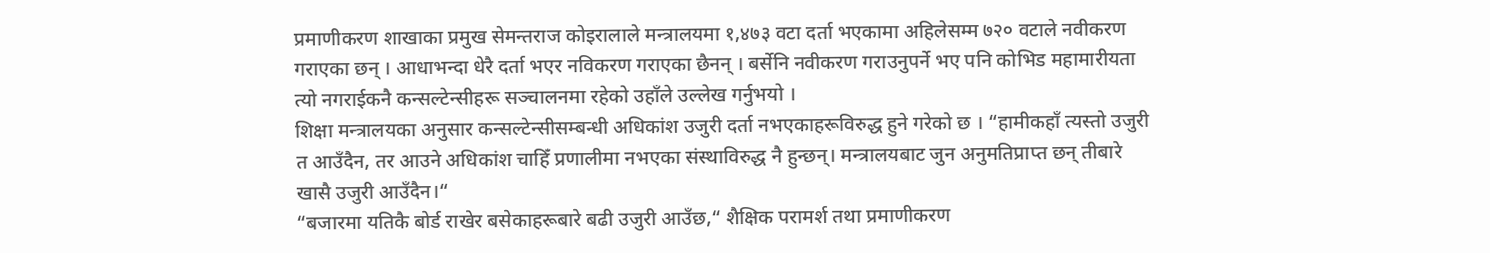प्रमाणीकरण शाखाका प्रमुख सेमन्तराज कोइरालाले मन्त्रालयमा १,४७३ वटा दर्ता भएकामा अहिलेसम्म ७२० वटाले नवीकरण गराएका छन् । आधाभन्दा धेरै दर्ता भएर नविकरण गराएका छैनन् । बर्सेनि नवीकरण गराउनुपर्ने भए पनि कोभिड महामारीयता त्यो नगराईकनै कन्सल्टेन्सीहरू सञ्चालनमा रहेको उहाँले उल्लेख गर्नुभयो ।
शिक्षा मन्त्रालयका अनुसार कन्सल्टेन्सीसम्बन्धी अधिकांश उजुरी दर्ता नभएकाहरूविरुद्ध हुने गरेको छ । “हामीकहाँ त्यस्तो उजुरी त आउँदैन, तर आउने अधिकांश चाहिँ प्रणालीमा नभएका संस्थाविरुद्ध नै हुन्छन्। मन्त्रालयबाट जुन अनुमतिप्राप्त छन् तीबारे खासै उजुरी आउँदैन।“
“बजारमा यतिकै बोर्ड राखेर बसेकाहरूबारे बढी उजुरी आउँछ,“ शैक्षिक परामर्श तथा प्रमाणीकरण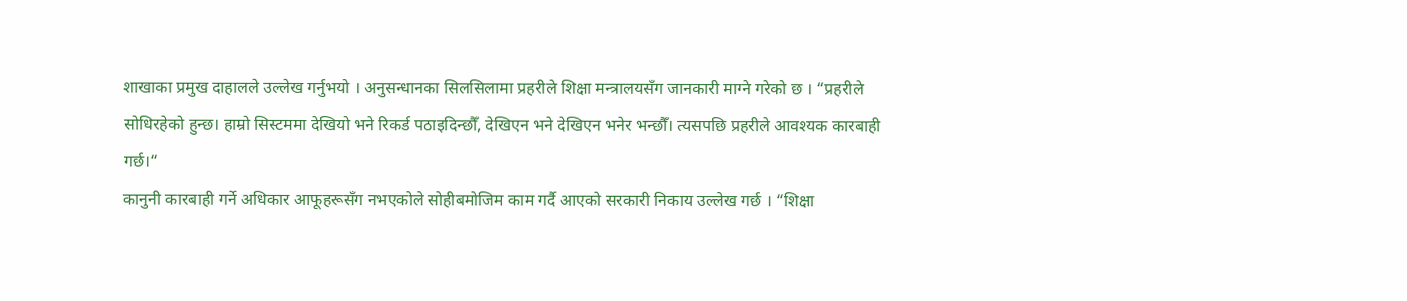शाखाका प्रमुख दाहालले उल्लेख गर्नुभयो । अनुसन्धानका सिलसिलामा प्रहरीले शिक्षा मन्त्रालयसँग जानकारी माग्ने गरेको छ । “प्रहरीले सोधिरहेको हुन्छ। हाम्रो सिस्टममा देखियो भने रिकर्ड पठाइदिन्छौँ, देखिएन भने देखिएन भनेर भन्छौँ। त्यसपछि प्रहरीले आवश्यक कारबाही गर्छ।“
कानुनी कारबाही गर्ने अधिकार आफूहरूसँग नभएकोले सोहीबमोजिम काम गर्दै आएको सरकारी निकाय उल्लेख गर्छ । “शिक्षा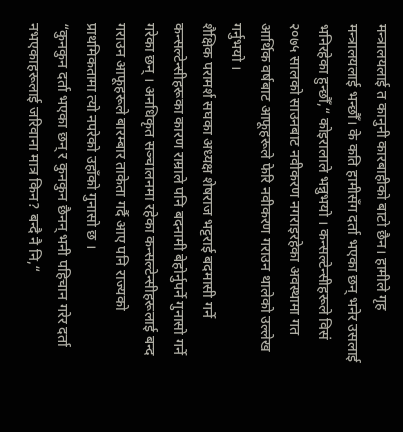मन्त्रालयलाई त कानुनी कारबाहीको बाटो छैन। हामीले गृह मन्त्रालयलाई भन्छौँ। के कति हामीसँग दर्ता भएका छन् भनेर उसलाई भनिरहेका हुन्छौँ,“ कोइरालाले भन्नुभयो । कन्सल्टेन्सीहरूले विसं २०७५ सालको साउनबाट नवीकरण नगराइरहेका अवस्थामा गत आर्थिक वर्षबाट आफूहरूले फेरि नवीकरण गराउन थालेको उल्लेख गर्नुभयो ।
शैक्षिक परामर्श सघका अध्यक्ष शेषराज भट्टराई बदमासी गर्ने कन्सल्टेन्सीहरूका कारण राम्राले पनि बदनामी बेहोर्नुपर्ने गुनासो गर्ने गरेका छन् । अनधिकृत सञ्चालनमा रहेका कन्सल्टेन्सीहरूलाई बन्द गराउन आफूहरूले बारम्बार ताकेता गर्दै आए पनि राज्यको प्राथमिकतामा त्यो नपरेको उहाँको गुनासो छ ।
“कुनकुन दर्ता भएका छन् र कुनकुन छैनन् भनी पहिचान गरेर दर्ता नभएकाहरूलाई जरिवाना मात्र किन? बन्दै नै नि,“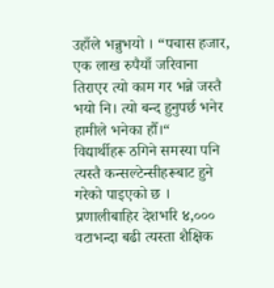उहाँले भन्नुभयो । “पचास हजार, एक लाख रुपैयाँ जरिवाना तिराएर त्यो काम गर भन्ने जस्तै भयो नि। त्यो बन्द हुनुपर्छ भनेर हामीले भनेका हौँ।“
विद्यार्थीहरू ठगिने समस्या पनि त्यस्तै कन्सल्टेन्सीहरूबाट हुने गरेको पाइएको छ । प्रणालीबाहिर देशभरि ४,००० वटाभन्दा बढी त्यस्ता शैक्षिक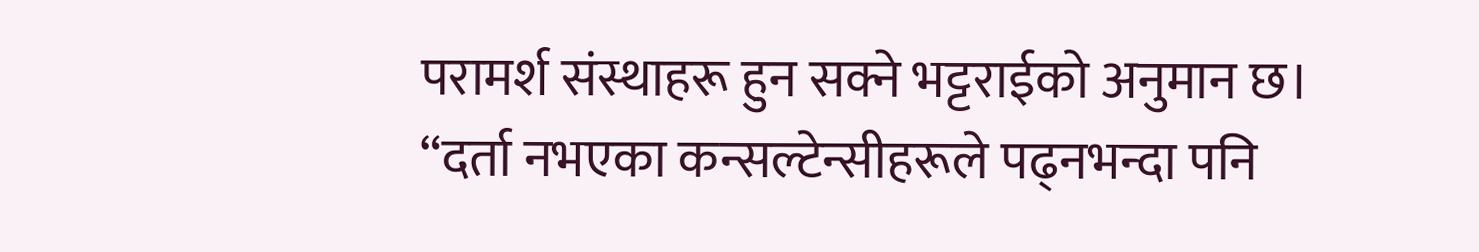परामर्श संस्थाहरू हुन सक्ने भट्टराईको अनुमान छ।
“दर्ता नभएका कन्सल्टेन्सीहरूले पढ्नभन्दा पनि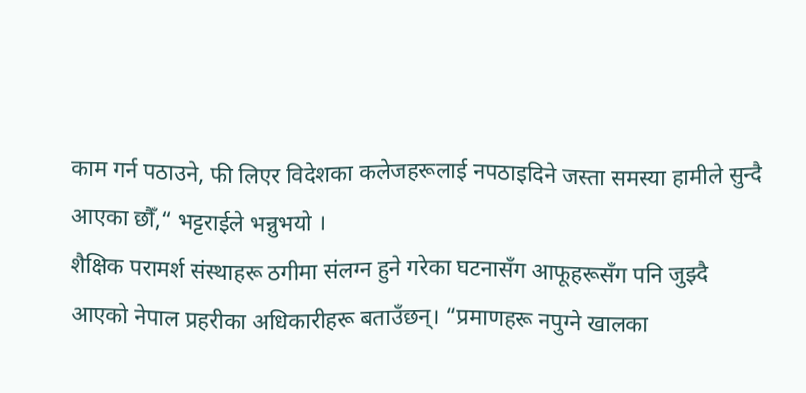काम गर्न पठाउने, फी लिएर विदेशका कलेजहरूलाई नपठाइदिने जस्ता समस्या हामीले सुन्दै आएका छौँ,“ भट्टराईले भन्नुभयो ।
शैक्षिक परामर्श संस्थाहरू ठगीमा संलग्न हुने गरेका घटनासँग आफूहरूसँग पनि जुझ्दै आएको नेपाल प्रहरीका अधिकारीहरू बताउँछन्। “प्रमाणहरू नपुग्ने खालका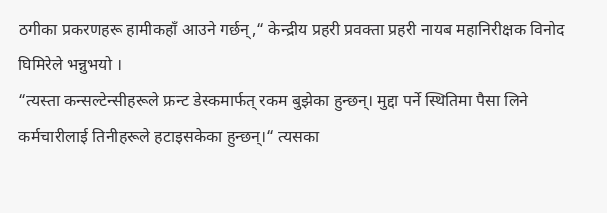ठगीका प्रकरणहरू हामीकहाँ आउने गर्छन्,“ केन्द्रीय प्रहरी प्रवक्ता प्रहरी नायब महानिरीक्षक विनोद घिमिरेले भन्नुभयो ।
“त्यस्ता कन्सल्टेन्सीहरूले फ्रन्ट डेस्कमार्फत् रकम बुझेका हुन्छन्। मुद्दा पर्ने स्थितिमा पैसा लिने कर्मचारीलाई तिनीहरूले हटाइसकेका हुन्छन्।“ त्यसका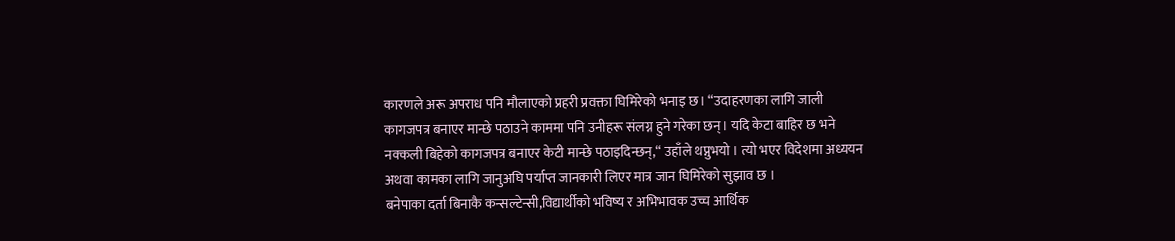कारणले अरू अपराध पनि मौलाएको प्रहरी प्रवक्ता घिमिरेको भनाइ छ। “उदाहरणका लागि जाली कागजपत्र बनाएर मान्छे पठाउने काममा पनि उनीहरू संलग्न हुने गरेका छन्। यदि केटा बाहिर छ भने नक्कली बिहेको कागजपत्र बनाएर केटी मान्छे पठाइदिन्छन्,“ उहाँले थप्नुभयो । त्यो भएर विदेशमा अध्ययन अथवा कामका लागि जानुअघि पर्याप्त जानकारी लिएर मात्र जान घिमिरेको सुझाव छ ।
बनेपाका दर्ता बिनाकै कन्सल्टेन्सी,विद्यार्थीको भविष्य र अभिभावक उच्च आर्थिक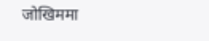जोखिममा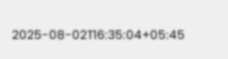2025-08-02T16:35:04+05:45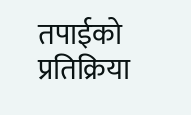तपाईको प्रतिक्रिया